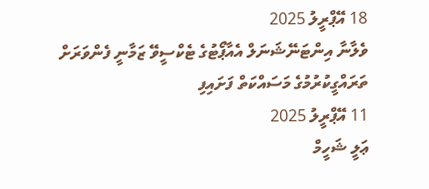18 އޭޕްރީލު 2025
ވެލާނާ އިންޓަނޭޝަނަލް އެއާޕޯޓުގެ ޓެކްސީވޭ ޒަމާނީ ފެންވަރަށް ތަރައްގީކުރުމުގެ މަސައްކަތް ފަށައިފި
11 އޭޕްރީލު 2025
ޢަލީ ޝަހީމް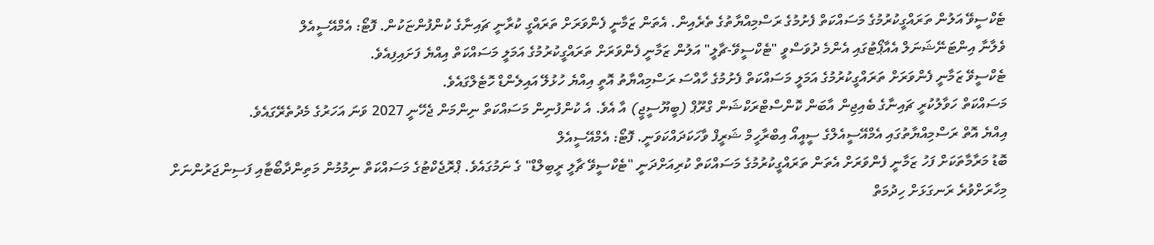ޓެކްސީވޭ އަލުން ތަރައްގީކުރުމުގެ މަސައްކަތް ފެށުމުގެ ރަސްމިއްޔާތުގެ ތެރެއިން. އެތަން ޒަމާނީ ފެންވަރަށް ތަރައްގީ ކުރާނީ ޗައިނާގެ ކުންފުންޏަކުން. ފޮޓޯ: އެމްއޭސީއެލް
ވެލާނާ އިންޓަނޭޝަނަލް އެއާޕޯޓުގައި އެންމެ ދުވަސްވީ "ޓެކްސީވޭ-ޗާލީ" އަލުން ޒަމާނީ ފެންވަރަށް ތަރައްގީކުރުމުގެ އަމަލީ މަސައްކަތް އިއްޔެ ފަށައިފިއެވެ.
ޓެކްސީވޭ ޒަމާނީ ފެންވަރަށް ތަރައްގީކުރުމުގެ އަމަލީ މަސައްކަތް ފެށުމުގެ ހާއްސަ ރަސްމިއްޔާތު އޮތީ އިއްޔެ ހުޅުލޭ އައިލެންޑް ހޮޓެލްގައެވެ.
މަސައްކަތް ހަވާލުކުރީ ޗައިނާގެ ބެއިޖިން އާބަން ކޮންސްޓްރަކްޝަން ގްރޫޕް (ބީޔޫސީޖީ) އާ އެވެ. އެ ކުންފުނިން މަސައްކަތް ނިންމަން ޖެހޭނީ 2027 ވަނަ އަހަރުގެ މެދުތެރޭގައެވެ.
އިއްޔެ އޮތް ރަސްމިއްޔާތުގައި އެމްއޭސީއެލްގެ ސީއީއޯ އިބްރާހީމް ޝަރީފް ވާހަކަދައްކަވަނީ. ފޮޓޯ: އެމްއޭސީއެލް
ބޮޑު މަރާމާތަކަށް ފަހު ޒަމާނީ ފެންވަރަށް އެތަން ތަރައްގީކުރުމުގެ މަސައްކަތް ކުރިއަށްދަނީ "ޓެކްސީވޭ ޗާލީ ރީބިލްޑް" ގެ ނަމުގައެވެ. ޕްރޮޖެކްޓުގެ މަސައްކަތް ނިމުމުން މަތިންދާބޯޓާއި ފަސިންޖަރުންނަށް މިހާރަށްވުރެ ރަނގަޅަށް ހިދުމަތް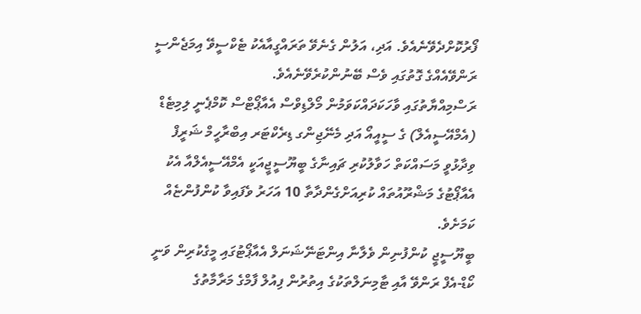ފޯރުކޮށްދެވޭނެއެވެ. އަދި، އަލުން ގެނެވޭ ތަރައްގީއާއެކު ޓެކްސީވޭ އިމަޖެންސީ ރަންވޭއެއްގެ ގޮތުގައި ވެސް ބޭނުންކުރެވޭނެއެވެ.
ރަސްމިއްޔާތުގައި ވާހަކަދައްކަވަމުން މޯލްޑިވްސް އެއާޕޯޓްސް ކޮމްޕެނީ ލިމިޓެޑް (އެމްއޭސީއެލް) ގެ ސީއީއޯ އަދި މެނޭޖިންގ ޑިރެކްޓަރ އިބްރާހީމް ޝަރީފް ވިދާޅުވީ މަސައްކަތް ހަވާލުކުރި ޗައިނާގެ ބީޔޫސީޖީއަކީ އެމްއޭސީއެލްއާ އެކު އެއާޕޯޓުގެ މަޝްރޫއުތައް ކުރިއަށްގެންދާތާ 10 އަހަރު ވެފައިވާ ކުންފުންޏެއް ކަމަށެވެ.
ބީޔޫސީޖީ ކުންފުނިން ވެލާނާ އިންޓަނޭޝަނަލް އެއާޕޯޓުގައި މީގެކުރިން ވަނީ ކޯޑް-އެފް ރަންވޭ އާއި ޓާމިނަލްތަކުގެ އިތުރުން ފިއުލް ފާމްގެ މަރާމާތުގެ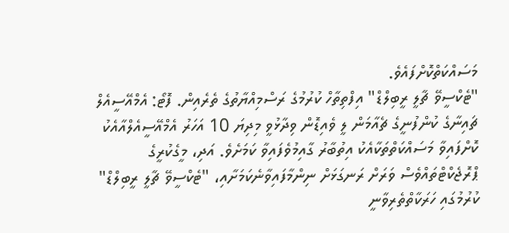މަސައްކަތްކޮށްފައެވެ.
"ޓެކްސީވޭ ޗާލީ ރީބިލްޑް" އިފްތިތާހް ކުރުމުގެ ރަސްމިއްޔާތުގެ ތެރެއިން. ފޮޓޯ: އެމްއޭސީއެލް
ޗައިނާގެ ކުންފުނީގެ ޗެއާމަން ލީ ވެއިޑޮން ވިދާޅުވީ މިދިޔަ 10 އަހަރު އެމްއޭސީއެލްއާއެކު ކޮށްފައިވާ މަސައްކަތްތަކާއެކު އިތުބާރު ގާއިމުވެފައިވާ ކަމަށެވެ. އަދި، މީގެކުރީގެ ޕްރޮޖެކްޓްތައްވެސް ވަރަށް ރަނގަޅަށް ނިންމާފައިވާނެކަމަށާއި، "ޓެކްސީވޭ ޗާލީ ރީބިލްޑް" ކުރުމުގައި ހަރަކާތްތެރިވާނީ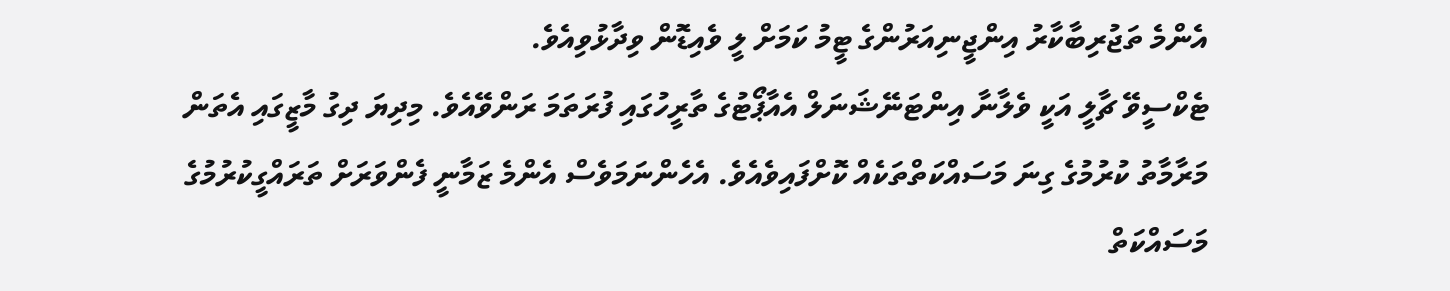އެންމެ ތަޖުރިބާކާރު އިންޖީނިއަރުންގެ ޓީމު ކަމަށް ލީ ވެއިޑޮން ވިދާޅުވިއެވެ.
ޓެކްސީވޭ ޗާލީ އަކީ ވެލާނާ އިންޓަނޭޝަނަލް އެއާޕޯޓުގެ ތާރީހުގައި ފުރަތަމަ ރަންވޭއެވެ. މިދިޔަ ދިގު މާޒީގައި އެތަން މަރާމާތު ކުރުމުގެ ގިނަ މަސައްކަތްތަކެއް ކޮށްފައިވެއެވެ. އެހެންނަމަވެސް އެންމެ ޒަމާނީ ފެންވަރަށް ތަރައްގީކުރުމުގެ މަސައްކަތް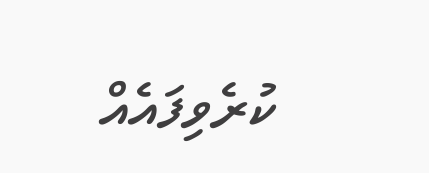ކުރެވިފައެއް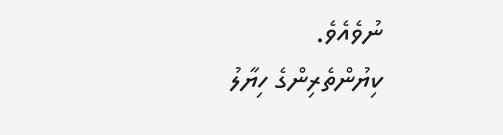ނުވެއެވެ.
ކިޔުންތެރިންގެ ހިޔާލު